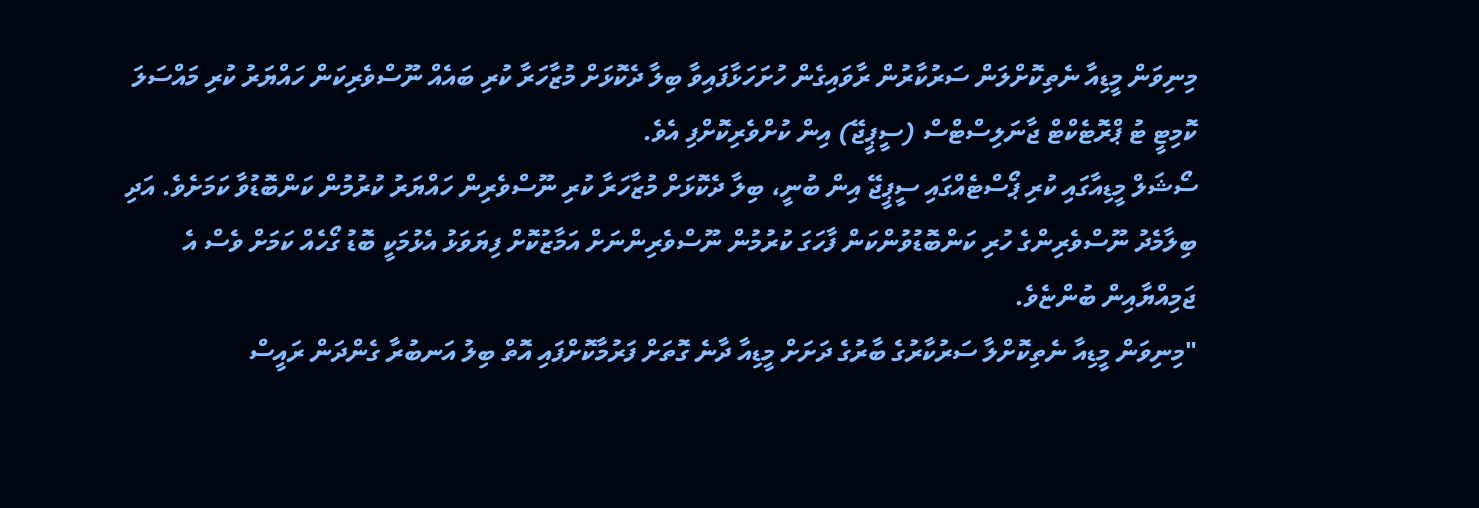މިނިވަން މީޑިއާ ނެތިކޮށްލަން ސަރުކާރުން ރާވައިގެން ހުށަހަޅާފައިވާ ބިލާ ދެކޮޅަށް މުޒާހަރާ ކުރި ބައެއް ނޫސްވެރިކަން ހައްޔަރު ކުރި މައްސަލަ ކޮމިޓީ ޓު ޕްރޮޓެކްޓް ޖާނަލިސްޓްސް (ސީޕީޖޭ) އިން ކުށްވެރިކޮށްފި އެވެ.
ސޯޝަލް މީޑިއާގައި ކުރި ޕޯސްޓެއްގައި ސީޕީޖޭ އިން ބުނީ، ބިލާ ދެކޮޅަށް މުޒާހަރާ ކުރި ނޫސްވެރިން ހައްޔަރު ކުރުމުން ކަންބޮޑުވާ ކަމަށެވެ. އަދި ބިލާމެދު ނޫސްވެރިންގެ ހުރި ކަންބޮޑުވުންކަން ފާހަގަ ކުރުމުން ނޫސްވެރިންނަށް އަމާޒުކޮށް ފިޔަވަޅު އެޅުމަކީ ބޮޑު ގޯހެއް ކަމަށް ވެސް އެ ޖަމިއްޔާއިން ބުންޏެވެ.
"މިނިވަން މީޑިއާ ނެތިކޮށްލާ ސަރުކާރުގެ ބާރުގެ ދަށަށް މީޑިއާ ދާނެ ގޮތަށް ފަރުމާކޮށްފައި އޮތް ބިލު އަނބުރާ ގެންދަން ރައީސް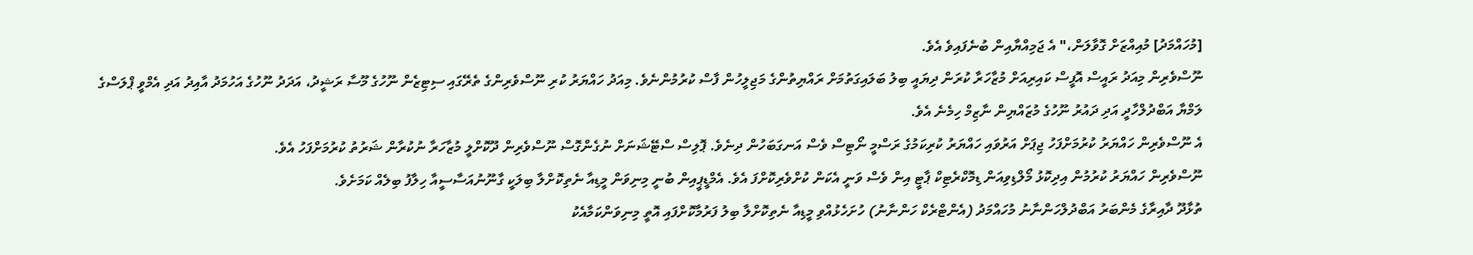[މުހައްމަދު] މުއިއްޒަށް ގޮވާލަން،" އެ ޖަމިއްޔާއިން ބުނެފައިވެ އެވެ.
ނޫސްވެރިން މިއަދު ރައީސް އޮފީސް ކައިރިއަށް މުޒާހަރާ ކުރަން ދިޔައީ ބިލު ބަލައިގަތުމަށް ރައްޔިތުންގެ މަޖިލީހުން ފާސް ކުރުމުންނެވެ. މިއަދު ހައްޔަރު ކުރި ނޫސްވެރިންގެ ތެރޭގައި ސިޓިޒެން ނޫހުގެ މޫސާ ރަޝީދު، އަދަދު ނޫހުގެ އަހުމަދު އާއިދު އަދި އެމްވީ ޕްލަސްގެ ލަމްޔާ އަބްދުލްހާދީ އަދި ދައުރު ނޫހުގެ މުޒައްޔިން ނާޒިމް ހިމެނެ އެވެ.
އެ ނޫސްވެރިން ހައްޔަރު ކުރުމަށްފަހު ޖިޕަށް އަރުވައި ހައްޔަރު ކުރިކަމުގެ ރަސްމީ ނޯޓިސް ވެސް އަނގަބަހުން ދިނެވެ. ޕޮލިސް ސްޓޭޝަނަށް ނުގެންގޮސް ނޫސްވެރިން ދޫކޮށްލީ މުޒާހަރާ ނުކުރާން ޝަރުތު ކުރުމަށްފަހު އެވެ.
ނޫސްވެރިން ހައްޔަރު ކުރުމުން އިދިކޮޅު މޯލްޑިވިއަން ޑިމޮކްރެޓިކް ޕާޓީ އިން ވެސް ވަނީ އެކަން ކުށްވެރިކޮށްފަ އެވެ. އެމްޑީޕީއިން ބުނީ މިނިވަން މީޑިއާ ނެތިކޮށްލާ ބިލަކީ ގާނޫނުއަސާސީއާ ހިލާފު ބިލެއް ކަމަށެވެ.
ތުޅާދޫ ދާއިރާގެ މެންބަރު އަބްދުލްހަންނާނު މުހައްމަދު (އެންޓްރެކް ހަންނާނު) ހުށަހެޅުއްވި މީޑިއާ ނެތިކޮށްލާ ބިލު ފަރުމާކޮށްފައި އޮތީ މިނިވަންކަމާއެކު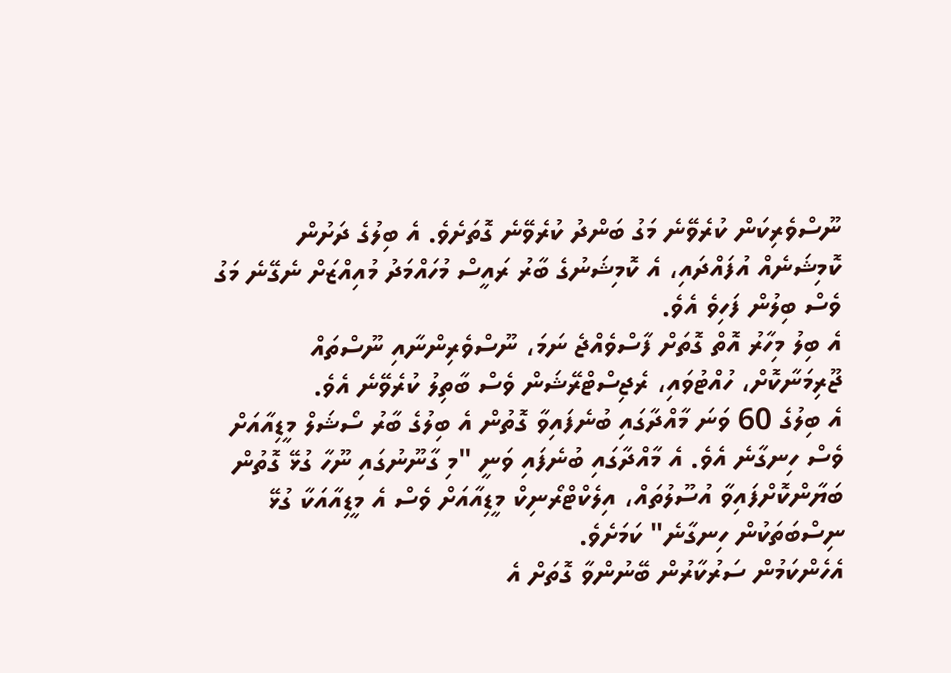ނޫސްވެރިކަން ކުރެވޭނެ މަގު ބަންދު ކުރެވޭނެ ގޮތަށެވެ. އެ ބިލުގެ ދަށުން ކޮމިޝަނެއް އުފައްދައި، އެ ކޮމިޝަނުގެ ބާރު ރައީސް މުހައްމަދު މުއިއްޒަށް ނެގޭނެ މަގު ވެސް ބިލުން ފަހިވެ އެވެ.
އެ ބިލު މިހާރު އޮތް ގޮތަށް ފާސްވެއްޖެ ނަމަ، ނޫސްވެރިންނާއި ނޫސްތައް ޖޫރިމަނާކޮށް، ހުއްޓުވައި، ރެޖިސްޓްރޭޝަން ވެސް ބާތިލު ކުރެވޭނެ އެވެ.
އެ ބިލުގެ 60 ވަނަ މާއްދާގައި ބުނެފައިވާ ގޮތުން އެ ބިލުގެ ބާރު ސޯޝަލް މީޑިއާއަށް ވެސް ހިނގާނެ އެވެ. އެ މާއްދާގައި ބުނެފައި ވަނީ "މި ގާނޫނުގައި ނޫހާ ގުޅޭ ގޮތުން ބަޔާންކޮށްފައިވާ އުސޫލުތައް، އިލެކްޓްރޯނިކް މީޑިއާއަށް ވެސް އެ މީޑިއާއަކާ ގުޅޭ ނިސްބަތަކުން ހިނގާނެ" ކަމަށެވެ.
އެހެންކަމުން ސަރުކާރުން ބޭނުންވާ ގޮތަށް އެ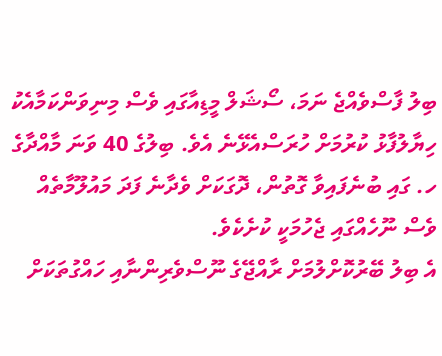ބިލު ފާސްވެއްޖެ ނަމަ، ސޯޝަލް މީޑިއާގައި ވެސް މިނިވަންކަމާއެކު ހިޔާލުފާޅު ކުރުމަށް ހުރަސްއެޅޭނެ އެވެ. ބިލުގެ 40 ވަނަ މާއްދާގެ ހ. ގައި ބުނެފައިވާ ގޮތުން، ދޮގަކަށް ވެދާނެ ފަދަ މައުލޫމާތެއް ވެސް ނޫހެއްގައި ޖެހުމަކީ ކުށެކެވެ.
އެ ބިލު ބޭރުކޮށްލުމަށް ރާއްޖޭގެ ނޫސްވެރިންނާއި ހައްގުތަކަށް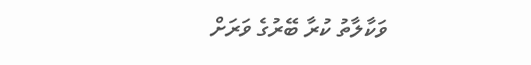ވަކާލާތު ކުރާ ބޭރުގެ ވަރަށް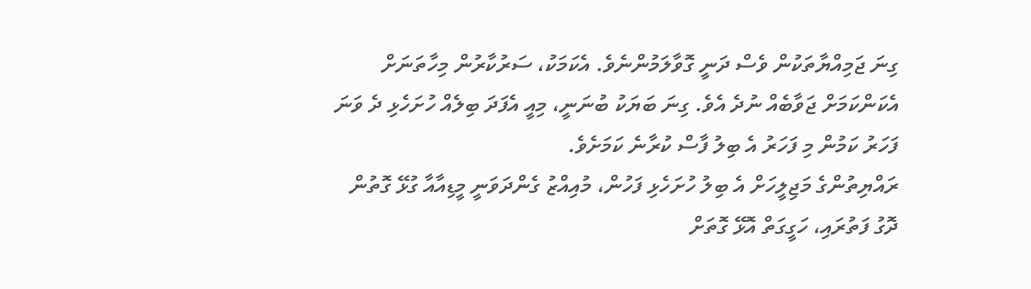ގިނަ ޖަމިއްޔާތަކުން ވެސް ދަނީ ގޮވާލަމުންނެވެ. އެކަމަކު، ސަރުކާރުން މިހާތަނަށް އެކަންކަމަށް ޖަވާބެއް ނުދެ އެވެ. ގިނަ ބަޔަކު ބުނަނީ، މިއީ އެފަދަ ބިލެއް ހުށަހެޅި ދެ ވަނަ ފަހަރު ކަމުން މި ފަހަރު އެ ބިލު ފާސް ކުރާނެ ކަމަށެވެ.
ރައްޔިތުންގެ މަޖިލީހަށް އެ ބިލު ހުށަހެޅި ފަހުން، މުއިއްޒު ގެންދަވަނީ މީޑިއާއާ ގުޅޭ ގޮތުން ދޮގު ފަތުރައި، ހަގީގަތް އޮޅޭ ގޮތަށް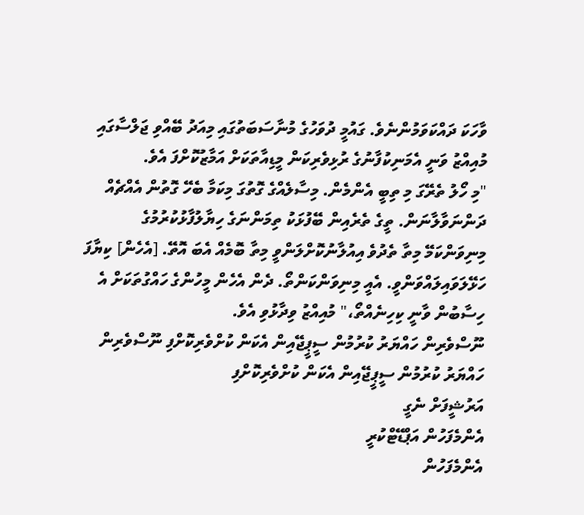ވާހަކަ ދައްކަވަމުންނެވެ. ގައުމީ ދުވަހުގެ މުނާސަބަތުގައި މިއަދު ބޭއްވި ޖަލްސާގައި މުއިއްޒު ވަނީ އެމަނިކުފާނުގެ ރުޅިވެރިކަން މީޑިއާތަކަށް އަމާޒުކޮށްފަ އެވެ.
"މި ހޯލު ތެރޭގަ މި ތިބީ އެންމެން. މިސާލެއްގެ ގޮތުގަ މިކަމާ ބެހޭ ގޮތުން އެއްޗެއް ދަންނަވާލާނަން. ތީގެ ތެރެއިން ބޭފުޅަކު ތިމަންނަގެ ހިޔާލުފާޅުކުރުމުގެ މިނިވަންކަމޭ މިތާ ތެދުވެ އިއުލާނުކޮށްލަންވީ މިތާ ބޮމެއް އެބަ އޮތޭ. [އެހެން] ކިޔާފަ ހަޅޭލަވައިލައްވަންވީ. އެއީ މިނިވަންކަންތޯ. ދެން އެހެން މީހުންގެ ހައްގުތަކަށް އެ ހިސާބުން ވާނީ ކިހިނެއްތޯ،" މުއިއްޒު ވިދާޅުވި އެވެ.
ނޫސްވެރިން ހައްޔަރު ކުރުމުން ސީޕީޖޭއިން އެކަން ކުށްވެރިކޮށްފި ނޫސްވެރިން ހައްޔަރު ކުރުމުން ސީޕީޖޭއިން އެކަން ކުށްވެރިކޮށްފި
އަރުޝީފަށް ނެގީ
އެންމެފަހުން އަޕްޑޭޓްކުރީ
އެންމެފަހުން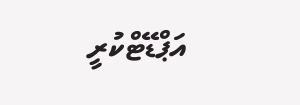އަޕްޑޭޓްކުރީ